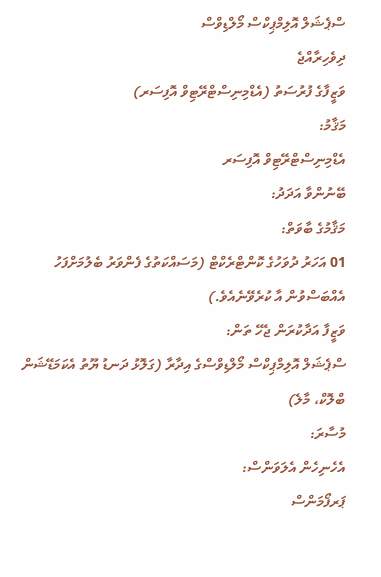ސްޕެޝަލް އޮލިމްޕިކްސް މޯލްޑިވްސް
ދިވެހިރާއްޖެ
ވަޒީފާގެ ފުރުސަތު (އެޑްމިނިސްޓްރޭޓިވް އޮފިސަރ)
މަޤާމު:
އެޑްމިނިސްޓްރޭޓިވް އޮފިސަރ
ބޭނުންވާ އަދަދު:
މަޤާމުގެ ބާވަތް:
01 އަހަރު ދުވަހުގެ ކޮންޓްރެކްޓް (މަސައްކަތުގެ ފެންވަރު ބެލުމަށްފަހު އެއްބަސްވުން އާ ކުރެވޭނެއެވެ.)
ވަޒީފާ އަދާކުރަން ޖެހޭ ތަން:
ސްޕެޝަލް އޮލިމްޕިކްސް މޯލްޑިވްސްގެ އިދާރާ (ގަލޮޅު ދަނޑު ޔޫތު އެކަމަޑޭޝަން ބްލޮކް، މާލެ)
މުސާރަ:
އެހެނިހެން އެލަވަންސް:
ޕަރފޯމަންސް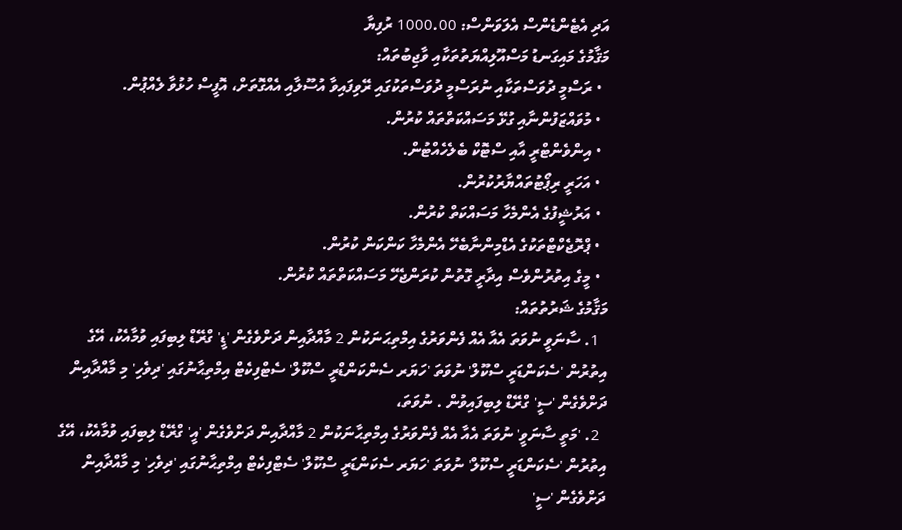އަދި އެޓެންޑެންސް އެލަވަންސް: 1000.00 ރުފިޔާ
މަޤާމުގެ މައިގަނޑު މަސްއޫލިއްޔަތުތަކާއި ވާޖިބުތައް:
  • ރަސްމީ ދުވަސްތަކާއި ނުރަސްމީ ދުވަސްތަކުގައި ރޭވިފައިވާ އުސޫލާއި އެއްގޮތަށް، އޮފީސް ހުޅުވާ ލެއްޕުން.
  • މުވައްޒަފުންނާއި ގުޅޭ މަސައްކަތްތައް ކުރުން.
  • އިންވެންޓްރީ އާއި ސްޓޮކް ބެލެހެއްޓުން.
  • އަހަރީ ރިޕޯޓުތައްޔާރުކުރުން.
  • އަރުޝީފުގެ އެންމެހާ މަސައްކަތް ކުރުން.
  • ޕްރޮޖެކްޓްތަކުގެ އެޑްމިންނާބެހޭ އެންމެހާ ކަންކަން ކުރުން.
  • މީގެ އިތުރުންވެސް އިދާރީ ގޮތުން ކުރަންޖެހޭ މަސައްކަތްތައް ކުރުން.
މަޤާމުގެ ޝަރުތުތައް:
  1. ސާނަވީ ނުވަތަ އެއާ އެއް ފެންވަރުގެ އިމްތިޙަނަކުން 2 މާއްދާއިން ދަށްވެގެން 'ޑީ' ގްރޭޑް ލިބިފައި ވުމާއެކު، އޭގެ އިތުރުން 'ސެކަންޑަރީ ސްކޫލް' ނުވަތަ 'ހަޔަރ ސެންކަންޑްރީ ސްކޫލް' ސެޓްފިކެޓް އިމްތިޙާނުގައި 'ދިވެހި' މި މާއްދާއިން ދަށްވެގެން 'ސީ' ގްރޭޑް ލިބިފައިވުން . ނުވަތަ،
  2. 'މަތީ ސާނަވީ' ނުވަތަ އެއާ އެއް ފެންވަރުގެ އިމްތިޙާނަކުން 2 މާއްދާއިން ދަށްވެގެން 'އީ' ގްރޭޑް ލިބިފައި ވުމާއެކު، އޭގެ އިތުރުން 'ސެކަންޑަރީ ސްކޫލް' ނުވަތަ 'ހަޔަރ ސެކަންޑަރީ ސްކޫލް' ސެޓްފިކެޓް އިމްތިޙާނުގައި 'ދިވެހި' މި މާއްދާއިން ދަށްވެގެން 'ސީ'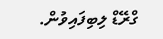ގްރޭޑް ލިބިފައިވުން.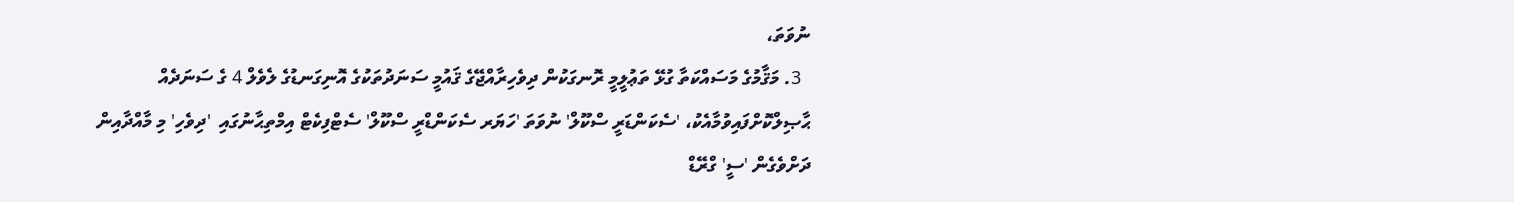ނުވަތަ،
  3. މަޤާމުގެ މަސައްކަތާ ގުޅޭ ތަޢުލީމީ ރޮނގަކުން ދިވެހިރާއްޖޭގެ ޤައުމީ ސަނަދުތަކުގެ އޮނިގަނޑުގެ ލެވެލް 4 ގެ ސަނަދެއް ޙާޞިލްކޮށްފައިވުމާއެކު، 'ސެކަންޑަރީ ސްކޫލް' ނުވަތަ 'ހަޔަރ ސެކަންޑްރީ ސްކޫލް' ސެޓްފިކެޓް އިމްތިޙާނުގައި  'ދިވެހި' މި މާއްދާއިން ދަށްވެގެން 'ސީ' ގްރޭޑް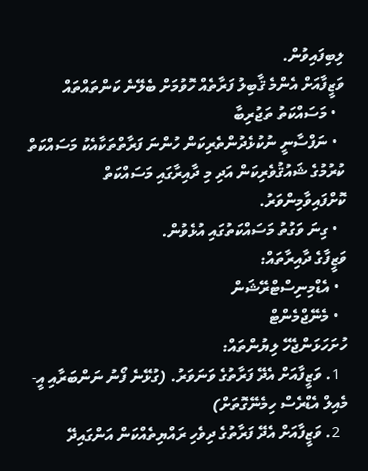ލިބިފައިވުން.
ވަޒީފާއަށް އެންމެ ޤާބިލު ފަރާތެއް ހޮވުމަށް ބެލޭނެ ކަންތައްތައް
  • މަސައްކަތު ތަޖުރިބާ
  • ނަފްސާނީ ނުކުޅެދުންތެރިކަން ހުންނަ ފަރާތްތަކާއެކު މަސައްކަތް ކުރުމުގެ ޝައުޤުވެރިކަން އަދި މި ދާއިރާގައި މަސައްކަތް ކޮށްފައިވާމިންވަރު.
  • ގިނަ ވަގުތު މަސައްކަތުގައި އުޅެވުން.
ވަޒީފާގެ ދާއިރާތައް:
  • އެޑްމިނިސްޓްރޭޝަން
  • މެނޭޖްމެންޓް
ހުށަހަޅަންޖެހޭ ލިޔުންތައް:
  1. ވަޒީފާއަށް އެދޭ ފަރާތުގެ ވަނަވަރު. (ގުޅޭނެ ފޯނު ނަންބަރާއި އީ-މެއިލް އެޑްރެސް ހިމެނޭގޮތަށް)
  2. ވަޒީފާއަށް އެދޭ ފަރާތުގެ ދިވެހި ރައްޔިތެއްކަން އަންގައިދޭ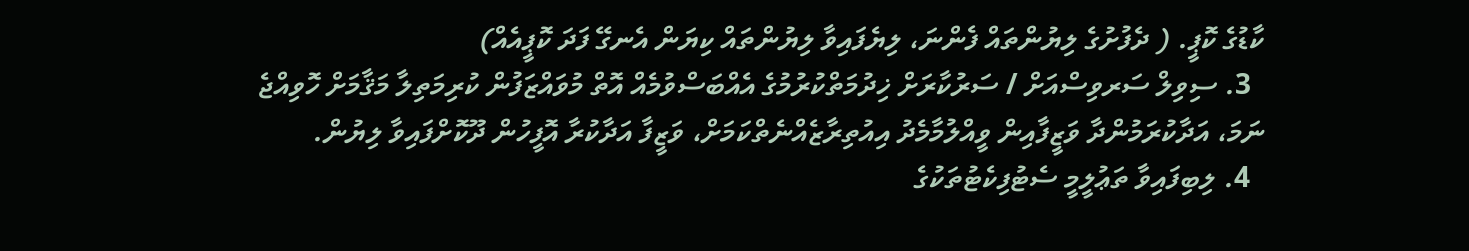ކާޑުގެ ކޮޕީ. ( ދެފުށުގެ ލިޔުންތައް ފެންނަ، ލިޔެފައިވާ ލިޔުންތައް ކިޔަން އެނގޭ ފަދަ ކޮޕީއެއް)
  3. ސިވިލް ސަރވިސްއަށް / ސަރުކާރަށް ޚިދުމަތްކުރުމުގެ އެއްބަސްވުމެއް އޮތް މުވައްޒަފުން ކުރިމަތިލާ މަޤާމަށް ހޮވިއްޖެ ނަމަ، އަދާކުރަމުންދާ ވަޒީފާއިން ވީއްލުމާމެދު އިއުތިރާޒެއްނެތްކަމަށް، ވަޒީފާ އަދާކުރާ އޮފީހުން ދޫކޮށްފައިވާ ލިޔުން.
  4. ލިބިފައިވާ ތަޢުލީމީ ސެޓުފިކެޓުތަކުގެ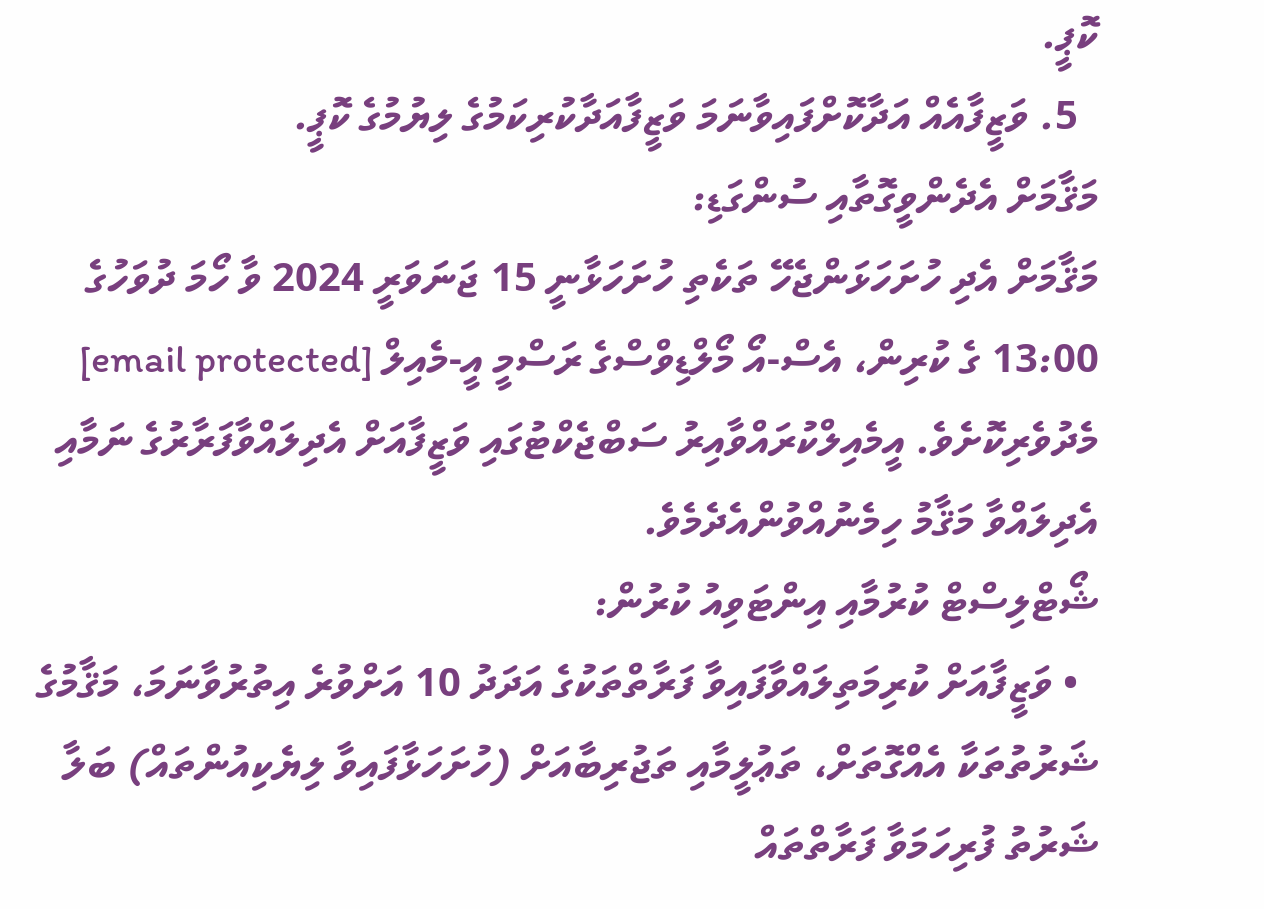ކޮޕީ.
  5. ވަޒީފާއެއް އަދާކޮށްފައިވާނަމަ ވަޒީފާއަދާކުރިކަމުގެ ލިޔުމުގެ ކޮޕީ.
މަޤާމަށް އެދެންވީގޮތާއި ސުންގަޑި:
މަޤާމަށް އެދި ހުށަހަޅަންޖެހޭ ތަކެތި ހުށަހަޅާނީ 15 ޖަނަވަރީ 2024 ވާ ހޯމަ ދުވަހުގެ 13:00 ގެ ކުރިން، އެސް-އޯ މޯލްޑިވްސްގެ ރަސްމީ އީ-މެއިލް [email protected] މެދުވެރިކޮށެވެ. އީމެއިލްކުރައްވާއިރު ސަބްޖެކްޓުގައި ވަޒީފާއަށް އެދިލައްވާފަރާރުގެ ނަމާއި އެދިލައްވާ މަޤާމު ހިމެނުއްވުންއެދެމެވެ.
ޝޯޓްލިސްޓް ކުރުމާއި އިންޓަވިއު ކުރުން:
  • ވަޒީފާއަށް ކުރިމަތިލައްވާފައިވާ ފަރާތްތަކުގެ އަދަދު 10 އަށްވުރެ އިތުރުވާނަމަ، މަޤާމުގެ ޝަރުތުތަކާ އެއްގޮތަށް، ތަޢުލީމާއި ތަޖުރިބާއަށް (ހުށަހަޅާފައިވާ ލިޔެކިއުންތައް) ބަލާ ޝަރުތު ފުރިހަމަވާ ފަރާތްތައް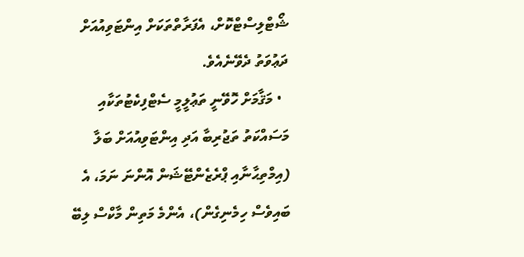ޝޯޓްލިސްޓްކޮށް، އެފަރާތްތަކަށް އިންޓަވިއުއަށް ދަޢުވަތު ދެވޭނެއެވެ.
  • މަޤާމަށް ހޮވޭނީ ތަޢުލީމީ ސެޓްފިކެޓުތަކާއި މަސައްކަތު ތަޖުރިބާ އަދި އިންޓަވިއުއަށް ބަލާ (އިމްތިޙާނާއި ޕްރެޒެންޓޭޝަން އޮންނަ ނަމަ، އެ ބައިވެސް ހިމެނިގެން)، އެންމެ މަތިން މާކްސް ލިބޭ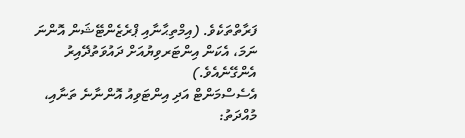ފަރާތްތަކެވެ. (އިމްތިޙާނާއި ޕްރެޒެންޓޭޝަން އޮންނަ ނަމަ، އެކަން އިންޓަރވިޔުއަށް ދައުވަތުދޭއިރު އެންގޭނެއެވެ.)
އެސެސްމަންޓް އަދި އިންޓަވިއު އޮންނާނެ ތަނާއި، މުއްދަތު: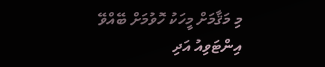މި މަޤާމަށް މީހަކު ހޮވުމަށް ބޭއްވޭ އިންޓަވިއު އަދި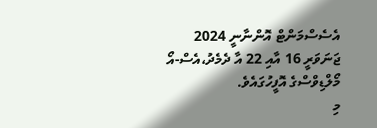އެސެސްމަންޓް އޮންނާނީ 2024 ޖަނަވަރީ 16 އާއި 22 އާ ދެމެދު،އެސް-އޯ މޯލްޑިވްސްގެ އޮފީހުގައެވެ.
މި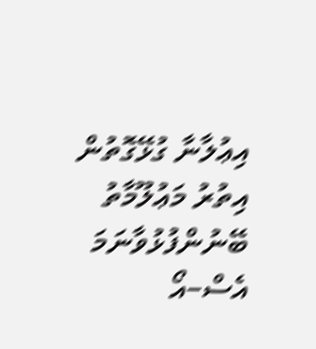އިޢުލާނާ ގުޅޭގޮތުން އިތުރު މަޢުލޫމާތު ބޭނުންފުޅުވާނަމަ އެސް–އޯ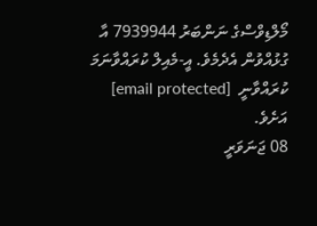މޯލްޑިވްސްގެ ނަންބަރު 7939944 އާ ގުޅުއްވުން އެދެމެވެ. އީ-މެއިލް ކުރައްވާނަމަ ކުރައްވާނީ  [email protected]  އަށެވެ.
08 ޖަނަވަރީ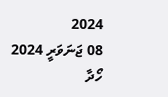2024
08 ޖަނަވަރީ 2024
ހޯދާ